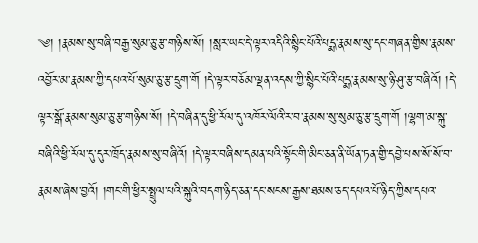༄། །རྣམས་སུ་བཞི་བརྒྱ་སུམ་ཅུ་རྩ་གཉིས་སོ། །སླར་ཡང་དེ་ལྟར་འདིའི་སྙིང་པོའི་པདྨ་རྣམས་སུ་དང་གཞན་གྱིས་རྣམས་འབྱོར་མ་རྣམས་ཀྱི་དཔའ་པོ་སུམ་ཅུ་རྩ་དྲུག་གོ །དེ་ལྟར་བཅོམ་ལྡན་འདས་ཀྱི་སྙིང་པོའི་པདྨ་རྣམས་སུ་ཉི་ཤུ་རྩ་བཞིའོ། །དེ་ལྟར་སྒོ་རྣམས་སུམ་ཅུ་རྩ་གཉིས་སོ། །དེ་བཞིན་དུ་ཕྱི་རོལ་དུ་འཁོར་ལོའི་ར་བ་རྣམས་སུ་སུམ་ཅུ་རྩ་དྲུག་གོ །ལྷག་མ་སྐུ་བཞིའི་ཕྱི་རོལ་དུ་དུར་ཁྲོད་རྣམས་སུ་བཞིའོ། །དེ་ལྟར་བཞིས་དམན་པའི་སྟོང་གི་མིང་ཅན་ནི་ཡོན་ཏན་གྱི་དབྱེ་པས་སོ་སོ་བ་རྣམས་ཞེས་བྱའོ། །གང་གི་ཕྱིར་སྤྲུལ་པའི་སྐུའི་བདག་ཉིད་ཅན་དང་སངས་རྒྱས་ཐམས་ཅད་དཔའ་པོ་ཉིད་ཀྱིས་དཔའ་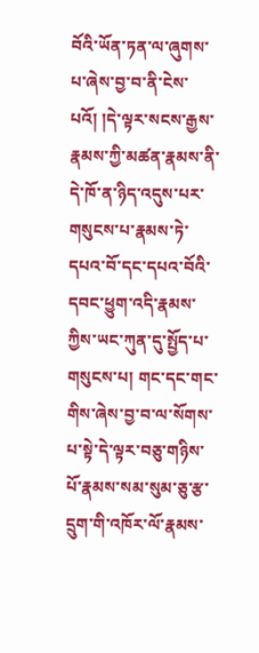བོའི་ཡོན་ཏན་ལ་ཞུགས་པ་ཞེས་བྱ་བ་ནི་ངེས་པའོ། །དེ་ལྟར་སངས་རྒྱས་རྣམས་ཀྱི་མཚན་རྣམས་ནི་དེ་ཁོ་ན་ཉིད་འདུས་པར་གསུངས་པ་རྣམས་ཏེ་དཔའ་བོ་དང་དཔའ་བོའི་དབང་ཕྱུག་འདི་རྣམས་ཀྱིས་ཡང་ཀུན་དུ་སྤྱོད་པ་གསུངས་པ། གང་དང་གང་གིས་ཞེས་བྱ་བ་ལ་སོགས་པ་སྟེ་དེ་ལྟར་བཅུ་གཉིས་པོ་རྣམས་སམ་སུམ་ཅུ་རྩ་དྲུག་གི་འཁོར་ལོ་རྣམས་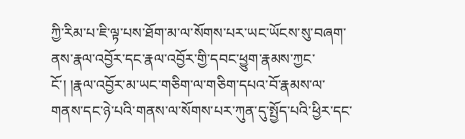ཀྱི་རིམ་པ་ཇི་ལྟ་པས་ཐོག་མ་ལ་སོགས་པར་ཡང་ཡོངས་སུ་བཞག་ནས་རྣལ་འབྱོར་དང་རྣལ་འབྱོར་གྱི་དབང་ཕྱུག་རྣམས་ཀྱང་ངོ་། །རྣལ་འབྱོར་མ་ཡང་གཅིག་ལ་གཅིག་དཔའ་བོ་རྣམས་ལ་གནས་དང་ཉེ་པའི་གནས་ལ་སོགས་པར་ཀུན་དུ་སྤྱོད་པའི་ཕྱིར་དང་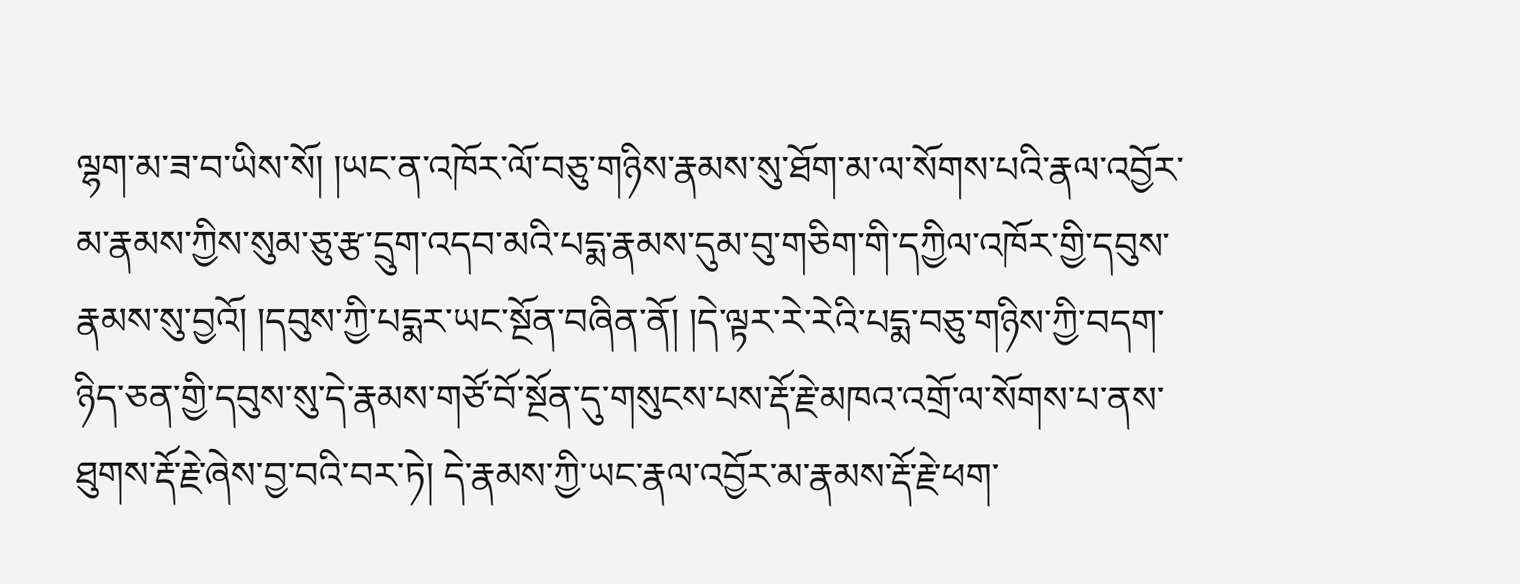ལྷག་མ་ཟ་བ་ཡིས་སོ། །ཡང་ན་འཁོར་ལོ་བཅུ་གཉིས་རྣམས་སུ་ཐོག་མ་ལ་སོགས་པའི་རྣལ་འབྱོར་མ་རྣམས་ཀྱིས་སུམ་ཅུ་རྩ་དྲུག་འདབ་མའི་པདྨ་རྣམས་དུམ་བུ་གཅིག་གི་དཀྱིལ་འཁོར་གྱི་དབུས་རྣམས་སུ་བྱའོ། །དབུས་ཀྱི་པདྨར་ཡང་སྔོན་བཞིན་ནོ། །དེ་ལྟར་རེ་རེའི་པདྨ་བཅུ་གཉིས་ཀྱི་བདག་ཉིད་ཅན་གྱི་དབུས་སུ་དེ་རྣམས་གཙོ་བོ་སྔོན་དུ་གསུངས་པས་རྡོ་རྗེ་མཁའ་འགྲོ་ལ་སོགས་པ་ནས་ཐུགས་རྡོ་རྗེ་ཞེས་བྱ་བའི་བར་ཏེ། དེ་རྣམས་ཀྱི་ཡང་རྣལ་འབྱོར་མ་རྣམས་རྡོ་རྗེ་ཕག་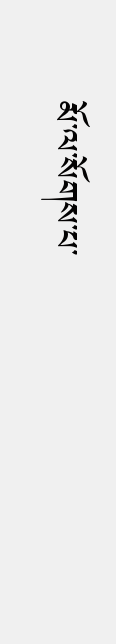མོ་ལ་སོགས་པ་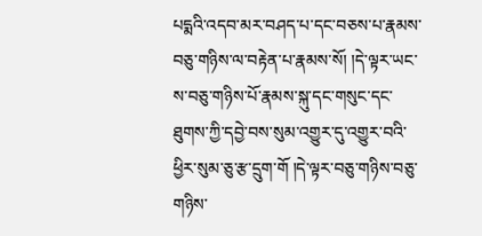པདྨའི་འདབ་མར་བཤད་པ་དང་བཅས་པ་རྣམས་བཅུ་གཉིས་ལ་བརྟེན་པ་རྣམས་སོ། །དེ་ལྟར་ཡང་ས་བཅུ་གཉིས་པོ་རྣམས་སྐུ་དང་གསུང་དང་ཐུགས་ཀྱི་དབྱེ་བས་སུམ་འགྱུར་དུ་འགྱུར་བའི་ཕྱིར་སུམ་ཅུ་རྩ་དྲུག་གོ །དེ་ལྟར་བཅུ་གཉིས་བཅུ་གཉིས་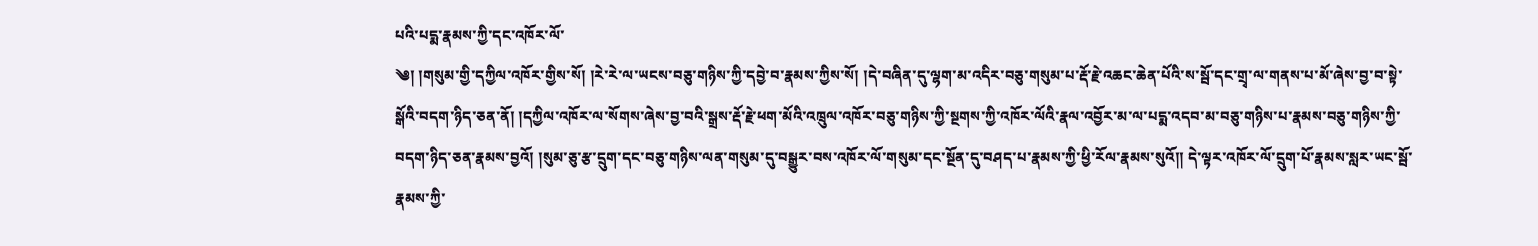པའི་པདྨ་རྣམས་ཀྱི་དང་འཁོར་ལོ་
༄། །གསུམ་གྱི་དཀྱིལ་འཁོར་གྱིས་སོ། །རེ་རེ་ལ་ཡངས་བཅུ་གཉིས་ཀྱི་དབྱེ་བ་རྣམས་ཀྱིས་སོ། །དེ་བཞིན་དུ་ལྷག་མ་འདིར་བཅུ་གསུམ་པ་རྡོ་རྗེ་འཆང་ཆེན་པོའི་ས་སྦོ་དང་གྲྭ་ལ་གནས་པ་མོ་ཞེས་བྱ་བ་སྟེ་སྒོའི་བདག་ཉིད་ཅན་ནོ། །དཀྱིལ་འཁོར་ལ་སོགས་ཞེས་བྱ་བའི་སྒྲས་རྡོ་རྗེ་ཕག་མོའི་འཁྲུལ་འཁོར་བཅུ་གཉིས་ཀྱི་སྔགས་ཀྱི་འཁོར་ལོའི་རྣལ་འབྱོར་མ་ལ་པདྨ་འདབ་མ་བཅུ་གཉིས་པ་རྣམས་བཅུ་གཉིས་ཀྱི་བདག་ཉིད་ཅན་རྣམས་བྱའོ། །སུམ་ཅུ་རྩ་དྲུག་དང་བཅུ་གཉིས་ལན་གསུམ་དུ་བསྒྱུར་བས་འཁོར་ལོ་གསུམ་དང་སྔོན་དུ་བཤད་པ་རྣམས་ཀྱི་ཕྱི་རོལ་རྣམས་སུའོ།། དེ་ལྟར་འཁོར་ལོ་དྲུག་པོ་རྣམས་སླར་ཡང་སྦོ་རྣམས་ཀྱི་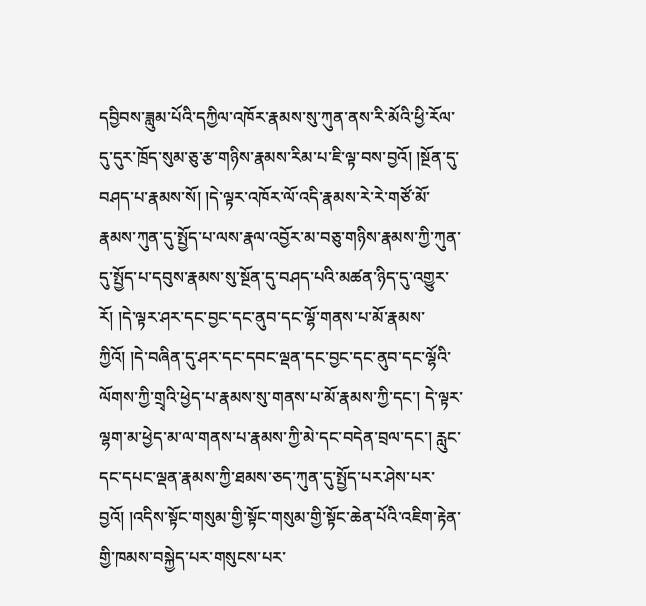དབྱིབས་ཟླུམ་པོའི་དཀྱིལ་འཁོར་རྣམས་སུ་ཀུན་ནས་རི་མོའི་ཕྱི་རོལ་དུ་དུར་ཁྲོད་སུམ་ཅུ་རྩ་གཉིས་རྣམས་རིམ་པ་ཇི་ལྟ་བས་བྱའོ། །སྔོན་དུ་བཤད་པ་རྣམས་སོ། །དེ་ལྟར་འཁོར་ལོ་འདི་རྣམས་རེ་རེ་གཙོ་མོ་རྣམས་ཀུན་དུ་སྤྱོད་པ་ལས་རྣལ་འབྱོར་མ་བཅུ་གཉིས་རྣམས་ཀྱི་ཀུན་དུ་སྤྱོད་པ་དབུས་རྣམས་སུ་སྔོན་དུ་བཤད་པའི་མཚན་ཉིད་དུ་འགྱུར་རོ། །དེ་ལྟར་ཤར་དང་བྱང་དང་ནུབ་དང་ལྷོ་གནས་པ་མོ་རྣམས་ཀྱིའོ། །དེ་བཞིན་དུ་ཤར་དང་དབང་ལྡན་དང་བྱང་དང་ནུབ་དང་ལྷོའི་ལོགས་ཀྱི་གྲྭའི་ཕྱེད་པ་རྣམས་སུ་གནས་པ་མོ་རྣམས་ཀྱི་དང་། དེ་ལྟར་ལྷག་མ་ཕྱེད་མ་ལ་གནས་པ་རྣམས་ཀྱི་མེ་དང་བདེན་བྲལ་དང་། རླུང་དང་དཔང་ལྡན་རྣམས་ཀྱི་ཐམས་ཅད་ཀུན་དུ་སྤྱོད་པར་ཤེས་པར་བྱའོ། །འདིས་སྟོང་གསུམ་གྱི་སྟོང་གསུམ་གྱི་སྟོང་ཆེན་པོའི་འཇིག་རྟེན་གྱི་ཁམས་བསྐྱེད་པར་གསུངས་པར་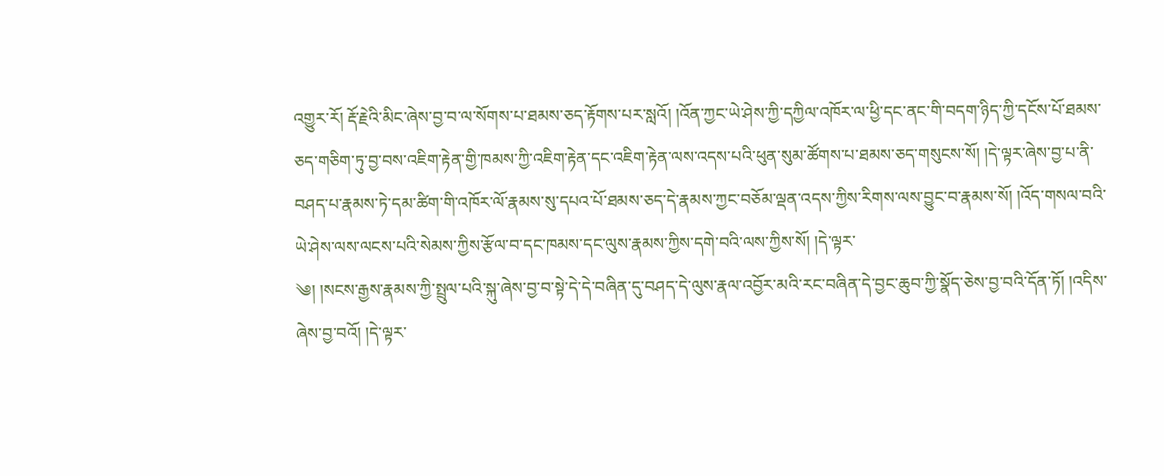འགྱུར་རོ། རྡོ་རྗེའི་མིང་ཞེས་བྱ་བ་ལ་སོགས་པ་ཐམས་ཅད་རྟོགས་པར་སླའོ། །འོན་ཀྱང་ཡེ་ཤེས་ཀྱི་དཀྱིལ་འཁོར་ལ་ཕྱི་དང་ནང་གི་བདག་ཉིད་ཀྱི་དངོས་པོ་ཐམས་ཅད་གཅིག་ཏུ་བྱ་བས་འཇིག་རྟེན་གྱི་ཁམས་ཀྱི་འཇིག་རྟེན་དང་འཇིག་རྟེན་ལས་འདས་པའི་ཕུན་སུམ་ཚོགས་པ་ཐམས་ཅད་གསུངས་སོ། །དེ་ལྟར་ཞེས་བྱ་པ་ནི་བཤད་པ་རྣམས་ཏེ་དམ་ཚིག་གི་འཁོར་ལོ་རྣམས་སུ་དཔའ་པོ་ཐམས་ཅད་དེ་རྣམས་ཀྱང་བཅོམ་ལྡན་འདས་ཀྱིས་རིགས་ལས་བྱུང་བ་རྣམས་སོ། །འོད་གསལ་བའི་ཡེ་ཤེས་ལས་ལངས་པའི་སེམས་ཀྱིས་རྩོལ་བ་དང་ཁམས་དང་ལུས་རྣམས་ཀྱིས་དགེ་བའི་ལས་ཀྱིས་སོ། །དེ་ལྟར་
༄། །སངས་རྒྱས་རྣམས་ཀྱི་སྤྲུལ་པའི་སྐུ་ཞེས་བྱ་བ་སྟེ་དེ་དེ་བཞིན་དུ་བཤད་དེ་ལུས་རྣལ་འབྱོར་མའི་རང་བཞིན་དེ་བྱང་ཆུབ་ཀྱི་སྣོད་ཅེས་བྱ་བའི་དོན་ཏོ། །འདིས་ཞེས་བྱ་བའོ། །དེ་ལྟར་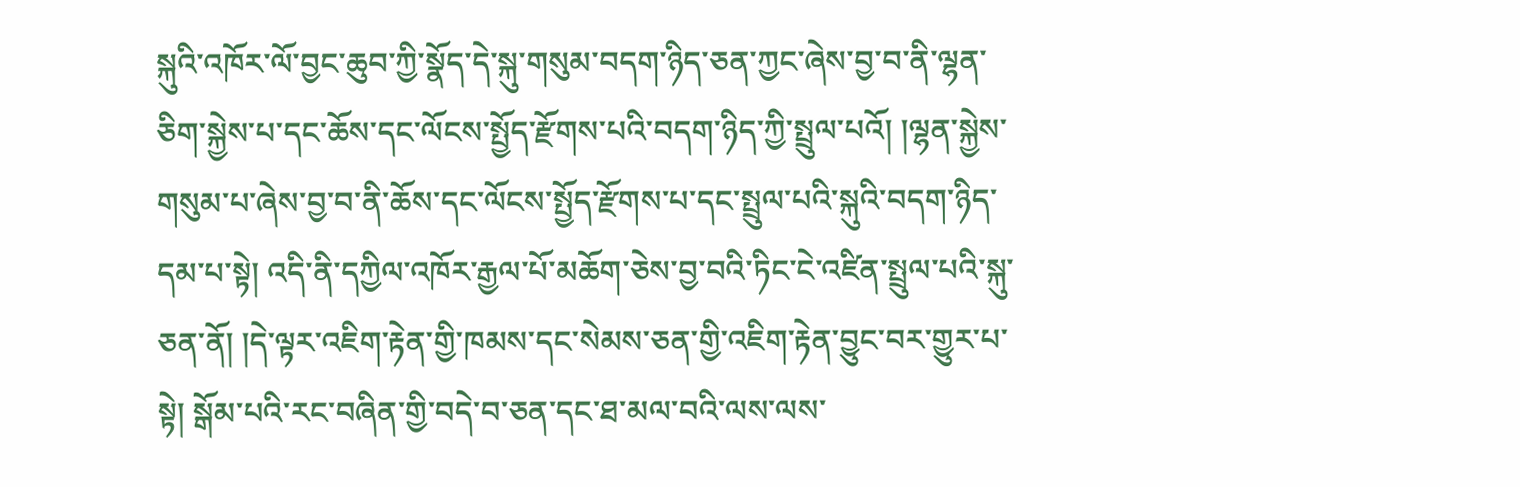སྐུའི་འཁོར་ལོ་བྱང་ཆུབ་ཀྱི་སྣོད་དེ་སྐུ་གསུམ་བདག་ཉིད་ཅན་ཀྱང་ཞེས་བྱ་བ་ནི་ལྷན་ཅིག་སྐྱེས་པ་དང་ཆོས་དང་ལོངས་སྤྱོད་རྫོགས་པའི་བདག་ཉིད་ཀྱི་སྤྲུལ་པའོ། །ལྷན་སྐྱེས་གསུམ་པ་ཞེས་བྱ་བ་ནི་ཆོས་དང་ལོངས་སྤྱོད་རྫོགས་པ་དང་སྤྲུལ་པའི་སྐུའི་བདག་ཉིད་དམ་པ་སྟེ། འདི་ནི་དཀྱིལ་འཁོར་རྒྱལ་པོ་མཆོག་ཅེས་བྱ་བའི་ཏིང་ངེ་འཛིན་སྤྲུལ་པའི་སྐུ་ཅན་ནོ། །དེ་ལྟར་འཇིག་རྟེན་གྱི་ཁམས་དང་སེམས་ཅན་གྱི་འཇིག་རྟེན་བྱུང་བར་གྱུར་པ་སྟེ། སྒོམ་པའི་རང་བཞིན་གྱི་བདེ་བ་ཅན་དང་ཐ་མལ་བའི་ལས་ལས་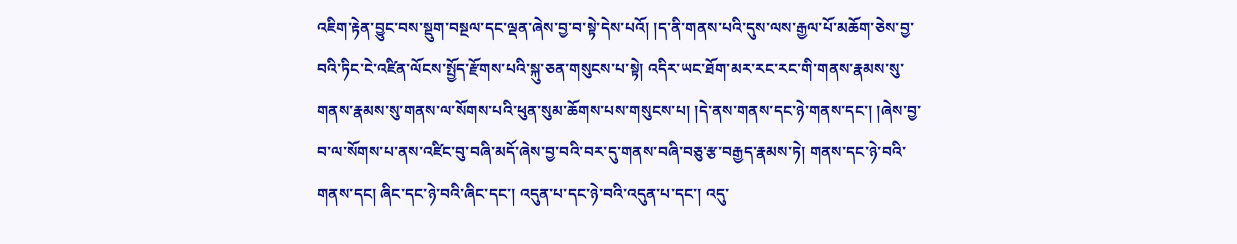འཇིག་རྟེན་བྱུང་བས་སྡུག་བསྔལ་དང་ལྡན་ཞེས་བྱ་བ་སྟེ་དེས་པའོ། །ད་ནི་གནས་པའི་དུས་ལས་རྒྱལ་པོ་མཆོག་ཅེས་བྱ་བའི་ཏིང་ངེ་འཛིན་ལོངས་སྤྱོད་རྫོགས་པའི་སྐུ་ཅན་གསུངས་པ་སྟེ། འདིར་ཡང་ཐོག་མར་རང་རང་གི་གནས་རྣམས་སུ་གནས་རྣམས་སུ་གནས་ལ་སོགས་པའི་ཕུན་སུམ་ཆོགས་པས་གསུངས་པ། །དེ་ནས་གནས་དང་ཉེ་གནས་དང་། །ཞེས་བྱ་བ་ལ་སོགས་པ་ནས་འཛིང་བུ་བཞི་མདོ་ཞེས་བྱ་བའི་བར་དུ་གནས་བཞི་བཅུ་རྩ་བརྒྱད་རྣམས་ཏེ། གནས་དང་ཉེ་བའི་གནས་དང། ཞིང་དང་ཉེ་བའི་ཞིང་དང་། འདུན་པ་དང་ཉེ་བའི་འདུན་པ་དང་། འདུ་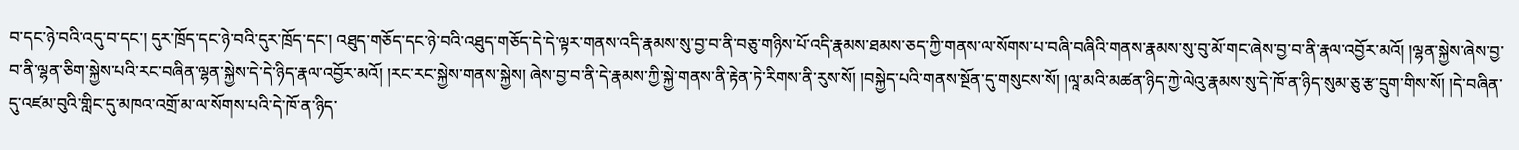བ་དང་ཉེ་བའི་འདུ་བ་དང་། དུར་ཁྲོད་དང་ཉེ་བའི་དུར་ཁྲོད་དང་། འཐུད་གཅོད་དང་ཉེ་བའི་འཐུད་གཅོད་དེ་དེ་ལྟར་གནས་འདི་རྣམས་སུ་བྱ་བ་ནི་བཅུ་གཉིས་པོ་འདི་རྣམས་ཐམས་ཅད་ཀྱི་གནས་ལ་སོགས་པ་བཞི་བཞིའི་གནས་རྣམས་སུ་བུ་མོ་གང་ཞེས་བྱ་བ་ནི་རྣལ་འབྱོར་མའོ། །ལྷན་སྐྱེས་ཞེས་བྱ་བ་ནི་ལྷན་ཅིག་སྐྱེས་པའི་རང་བཞིན་ལྷན་སྐྱེས་དེ་དེ་ཉིད་རྣལ་འབྱོར་མའོ། །རང་རང་སྐྱེས་གནས་སྐྱེས། ཞེས་བྱ་བ་ནི་དེ་རྣམས་ཀྱི་སྐྱེ་གནས་ནི་རྟེན་ཏེ་རིགས་ནི་རུས་སོ། །བསྐྱེད་པའི་གནས་སྔོན་དུ་གསུངས་སོ། །ལཱ་མའི་མཚན་ཉིད་ཀྱེ་ལེའུ་རྣམས་སུ་དེ་ཁོ་ན་ཉིད་སུམ་ཅུ་རྩ་དྲུག་གིས་སོ། །དེ་བཞིན་དུ་འཛམ་བུའི་གླིང་དུ་མཁའ་འགྲོ་མ་ལ་སོགས་པའི་དེ་ཁོ་ན་ཉིད་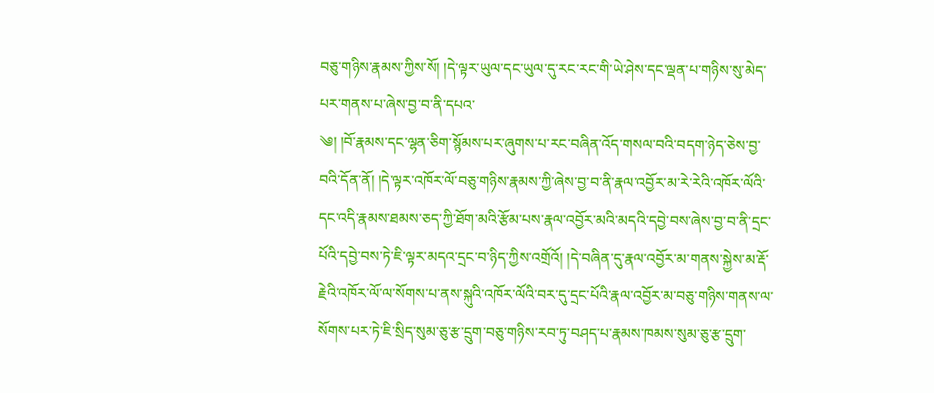བཅུ་གཉིས་རྣམས་ཀྱིས་སོ། །དེ་ལྟར་ཡུལ་དང་ཡུལ་དུ་རང་རང་གི་ཡེ་ཤེས་དང་ལྡན་པ་གཉིས་སུ་མེད་པར་གནས་པ་ཞེས་བྱ་བ་ནི་དཔའ་
༄། །བོ་རྣམས་དང་ལྷན་ཅིག་སྙོམས་པར་ཞུགས་པ་རང་བཞིན་འོད་གསལ་བའི་བདག་ཉེད་ཅེས་བྱ་བའི་དོན་ནོ། །དེ་ལྟར་འཁོར་ལོ་བཅུ་གཉིས་རྣམས་ཀྱི་ཞེས་བྱ་བ་ནི་རྣལ་འབྱོར་མ་རེ་རེའི་འཁོར་ལོའི་དང་འདི་རྣམས་ཐམས་ཅད་ཀྱི་ཐོག་མའི་རྩོམ་པས་རྣལ་འབྱོར་མའི་མདའི་དབྱེ་བས་ཞེས་བྱ་བ་ནི་དྲང་པོའི་དབྱེ་བས་ཏེ་ཇི་ལྟར་མདའ་དྲང་བ་ཉིད་ཀྱིས་འགྲོའོ། །དེ་བཞིན་དུ་རྣལ་འབྱོར་མ་གནས་སྐྱེས་མ་རྡོ་རྗེའི་འཁོར་ལོ་ལ་སོགས་པ་ནས་སྐུའི་འཁོར་ལོའི་བར་དུ་དྲང་པོའི་རྣལ་འབྱོར་མ་བཅུ་གཉིས་གནས་ལ་སོགས་པར་ཏེ་ཇི་སྲིད་སུམ་ཅུ་རྩ་དྲུག་བཅུ་གཉིས་རབ་ཏུ་བཤད་པ་རྣམས་ཁམས་སུམ་ཅུ་རྩ་དྲུག་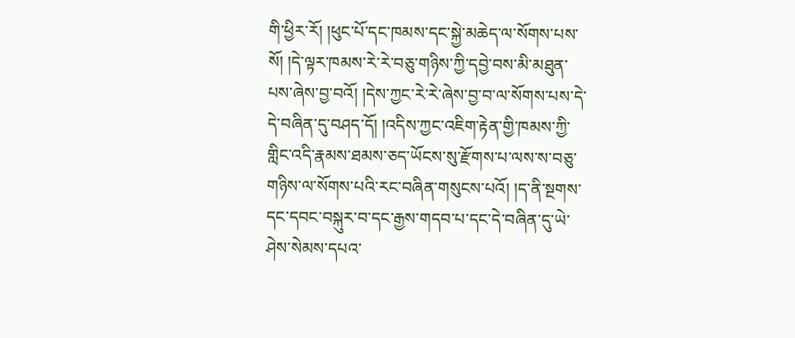གི་ཕྱིར་རོ། །ཕུང་པོ་དང་ཁམས་དང་སྐྱེ་མཆེད་ལ་སོགས་པས་སོ། །དེ་ལྟར་ཁམས་རེ་རེ་བཅུ་གཉིས་ཀྱི་དབྱེ་བས་མི་མཐུན་པས་ཞེས་བྱ་བའོ། །དེས་ཀྱང་རེ་རེ་ཞེས་བྱ་བ་ལ་སོགས་པས་དེ་དེ་བཞིན་དུ་བཤད་དོ། །འདིས་ཀྱང་འཇིག་རྟེན་གྱི་ཁམས་ཀྱི་གླིང་འདི་རྣམས་ཐམས་ཅད་ཡོངས་སུ་རྫོགས་པ་ལས་ས་བཅུ་གཉིས་ལ་སོགས་པའི་རང་བཞིན་གསུངས་པའོ། །ད་ནི་སྔགས་དང་དབང་བསྐུར་བ་དང་རྒྱས་གདབ་པ་དང་དེ་བཞིན་དུ་ཡེ་ཤེས་སེམས་དཔའ་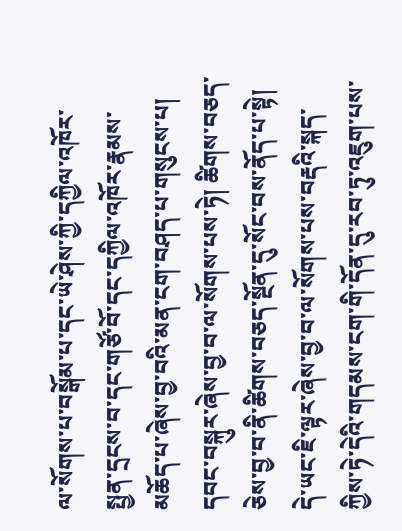ལ་སོགས་པ་བསྒོམ་པ་དང་ཡེ་ཤེས་ཀྱི་དཀྱིལ་འཁོར་སྤྱན་དྲངས་བ་དང་གཙོ་བོ་དང་དཀྱིལ་འཁོར་རྣམས་མཆོད་པ་ཞེས་བྱ་བའི་མན་ངག་བཤད་པ་གསུངས་པ། དབང་བསྐུར་ཞེས་བྱ་བ་ལ་སོགས་པས་ཏེ། ཚིགས་བཅད་ཅེས་བྱ་བ་ནི་ཚིགས་བཅད་སྔོན་དུ་སོང་བས་ནོད་པ་སྟེ། དེ་ཡང་ཇི་ལྟར་ཞེས་བྱ་བ་ལ་སོགས་པས་བརྡའི་སྐད་ཀྱིས་ཏེ་དེའི་གདམས་ངག་གི་དོན་དུ་རབ་ཏུ་འཇུག་པས་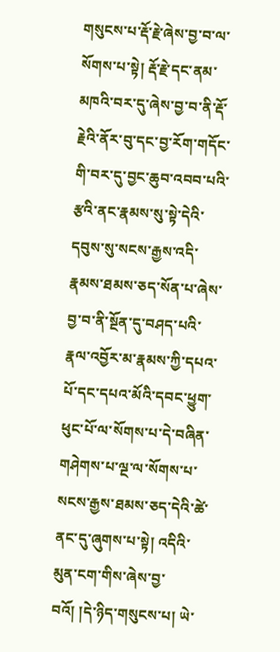གསུངས་པ་རྡོ་རྗེ་ཞེས་བྱ་བ་ལ་སོགས་པ་སྟེ། རྡོ་རྗེ་དང་ནམ་མཁའི་བར་དུ་ཞེས་བྱ་བ་ནི་རྡོ་རྗེའི་ནོར་བུ་དང་བྱ་རོག་གདོང་གི་བར་དུ་བྱང་ཆུབ་འབབ་པའི་རྩའི་ནང་རྣམས་སུ་སྟེ་དེའི་དབུས་སུ་སངས་རྒྱས་འདི་རྣམས་ཐམས་ཅད་སོན་པ་ཞེས་བྱ་བ་ནི་སྔོན་དུ་བཤད་པའི་རྣལ་འབྱོར་མ་རྣམས་ཀྱི་དཔའ་པོ་དང་དཔའ་མོའི་དབང་ཕྱུག་ཕུང་པོ་ལ་སོགས་པ་དེ་བཞིན་གཤེགས་པ་ལྔ་ལ་སོགས་པ་སངས་རྒྱས་ཐམས་ཅད་དེའི་ཚེ་ནང་དུ་ཞུགས་པ་སྟེ། འདིའི་མུན་ངག་གིས་ཞེས་བྱ་བའོ། །དེ་ཉིད་གསུངས་པ། ཡེ་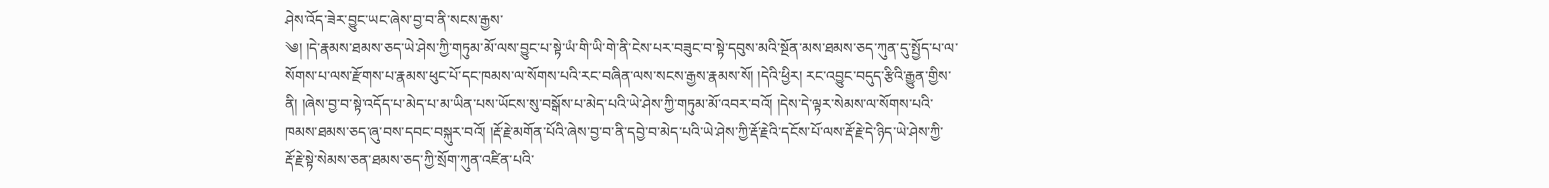ཤེས་འོད་ཟེར་བྱུང་ཡང་ཞེས་བྱ་བ་ནི་སངས་རྒྱས་
༄། །དེ་རྣམས་ཐམས་ཅད་ཡེ་ཤེས་ཀྱི་གཏུམ་མོ་ལས་བྱུང་པ་སྟེ་ཡཾ་གི་ཡི་གེ་ནི་ངེས་པར་བཟུང་བ་སྟེ་དབུས་མའི་སྔོན་མས་ཐམས་ཅད་ཀུན་དུ་སྤྱོད་པ་ལ་སོགས་པ་ལས་རྫོགས་པ་རྣམས་ཕུང་པོ་དང་ཁམས་ལ་སོགས་པའི་རང་བཞིན་ལས་སངས་རྒྱས་རྣམས་སོ། །དེའི་ཕྱིར། རང་འབྱུང་བདུད་རྩིའི་རྒྱུན་གྱིས་ནི། །ཞེས་བྱ་བ་སྟེ་འདོད་པ་མེད་པ་མ་ཡིན་པས་ཡོངས་སུ་བསྒོས་པ་མེད་པའི་ཡེ་ཤེས་ཀྱི་གཏུམ་མོ་འབར་བའོ། །དེས་དེ་ལྟར་སེམས་ལ་སོགས་པའི་ཁམས་ཐམས་ཅད་ཞུ་བས་དབང་བསྐུར་བའོ། །རྡོ་རྗེ་མགོན་པོའི་ཞེས་བྱ་བ་ནི་དབྱེ་བ་མེད་པའི་ཡེ་ཤེས་ཀྱི་རྡོ་རྗེའི་དངོས་པོ་ལས་རྡོ་རྗེ་དེ་ཉིད་ཡེ་ཤེས་ཀྱི་རྡོ་རྗེ་སྟེ་སེམས་ཅན་ཐམས་ཅད་ཀྱི་སྲོག་ཀུན་འཛིན་པའི་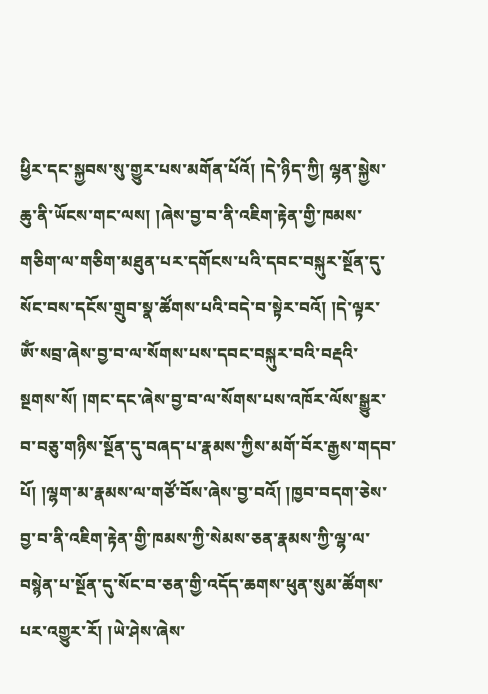ཕྱིར་དང་སྐྱབས་སུ་གྱུར་པས་མགོན་པོའོ། །དེ་ཉིད་ཀྱི། ལྷན་སྐྱེས་ཆུ་ནི་ཡོངས་གང་ལས། །ཞེས་བྱ་བ་ནི་འཇིག་རྟེན་གྱི་ཁམས་གཅིག་ལ་གཅིག་མཐུན་པར་དགོངས་པའི་དབང་བསྐུར་སྔོན་དུ་སོང་བས་དངོས་གྲུབ་སྣ་ཚོགས་པའི་བདེ་བ་སྟེར་བའོ། །དེ་ལྟར་ཨོཾ་སབྲ་ཞེས་བྱ་བ་ལ་སོགས་པས་དབང་བསྐུར་བའི་བརྡའི་སྔགས་སོ། །གང་དང་ཞེས་བྱ་བ་ལ་སོགས་པས་འཁོར་ལོས་སྒྱུར་བ་བཅུ་གཉིས་སྔོན་དུ་བཞད་པ་རྣམས་ཀྱིས་མགོ་བོར་རྒྱས་གདབ་པོ། །ལྷག་མ་རྣམས་ལ་གཙོ་བོས་ཞེས་བྱ་བའོ། །ཁྱབ་བདག་ཅེས་བྱ་བ་ནི་འཇིག་རྟེན་གྱི་ཁམས་ཀྱི་སེམས་ཅན་རྣམས་ཀྱི་ལྷ་ལ་བསྙེན་པ་སྔོན་དུ་སོང་བ་ཅན་གྱི་འདོད་ཆགས་ཕུན་སུམ་ཚོགས་པར་འགྱུར་རོ། །ཡེ་ཤེས་ཞེས་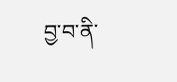བྱ་བ་ནི་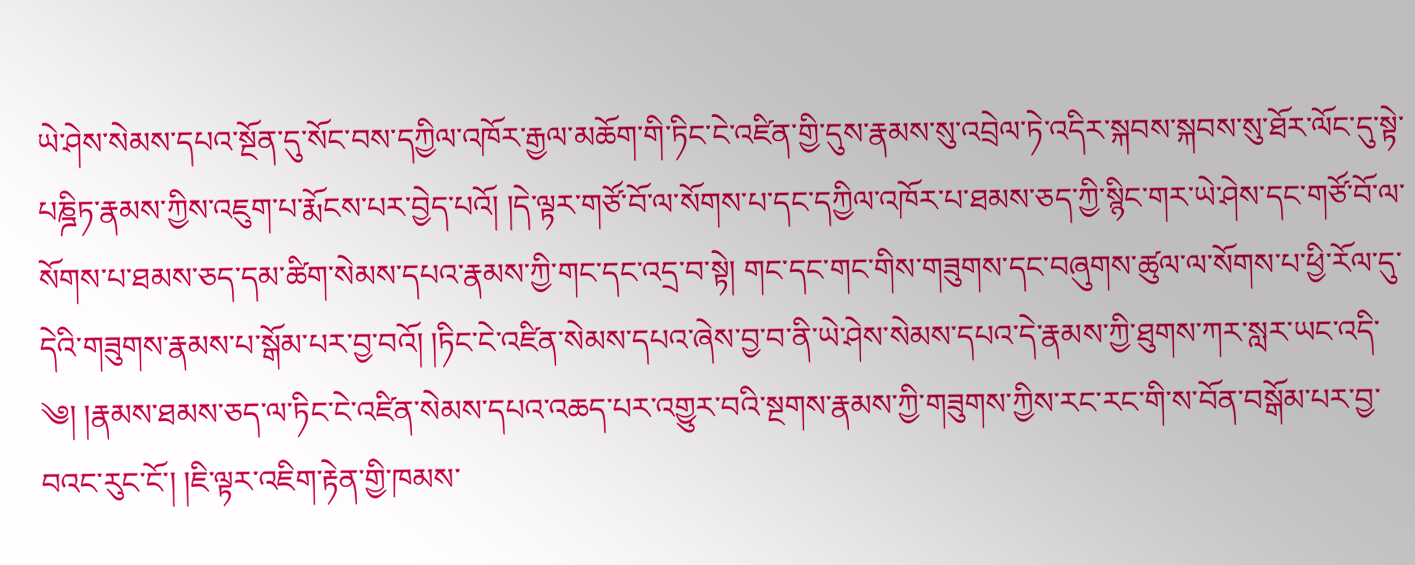ཡེ་ཤེས་སེམས་དཔའ་སྔོན་དུ་སོང་བས་དཀྱིལ་འཁོར་རྒྱལ་མཆོག་གི་ཏིང་ངེ་འཛིན་གྱི་དུས་རྣམས་སུ་འབྲེལ་ཏེ་འདིར་སྐབས་སྐབས་སུ་ཐོར་ལོང་དུ་སྟེ་པཎྜིཏ་རྣམས་ཀྱིས་འཇུག་པ་རྨོངས་པར་བྱེད་པའོ། །དེ་ལྟར་གཙོ་བོ་ལ་སོགས་པ་དང་དཀྱིལ་འཁོར་པ་ཐམས་ཅད་ཀྱི་སྙིང་གར་ཡེ་ཤེས་དང་གཙོ་བོ་ལ་སོགས་པ་ཐམས་ཅད་དམ་ཚིག་སེམས་དཔའ་རྣམས་ཀྱི་གང་དང་འདྲ་བ་སྟེ། གང་དང་གང་གིས་གཟུགས་དང་བཞུགས་ཚུལ་ལ་སོགས་པ་ཕྱི་རོལ་དུ་དེའི་གཟུགས་རྣམས་པ་སྒོམ་པར་བྱ་བའོ། །ཏིང་ངེ་འཛིན་སེམས་དཔའ་ཞེས་བྱ་བ་ནི་ཡེ་ཤེས་སེམས་དཔའ་དེ་རྣམས་ཀྱི་ཐུགས་ཀར་སླར་ཡང་འདི་
༄། །རྣམས་ཐམས་ཅད་ལ་ཏིང་ངེ་འཛིན་སེམས་དཔའ་འཆད་པར་འགྱུར་བའི་སྔགས་རྣམས་ཀྱི་གཟུགས་ཀྱིས་རང་རང་གི་ས་བོན་བསྒོམ་པར་བྱ་བའང་རུང་ངོ་། །ཇི་ལྟར་འཇིག་རྟེན་གྱི་ཁམས་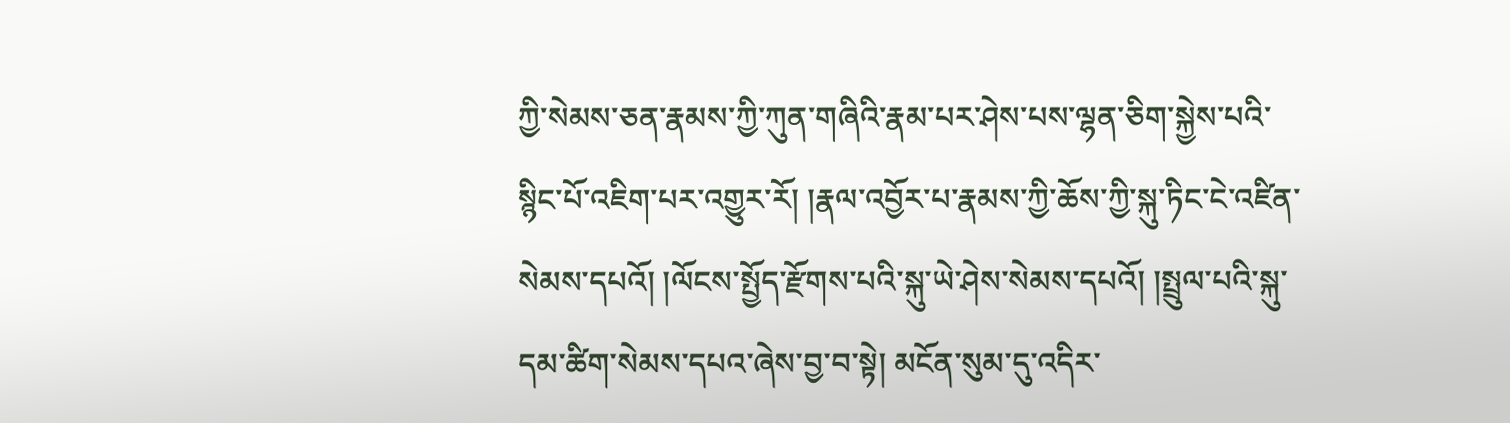ཀྱི་སེམས་ཅན་རྣམས་ཀྱི་ཀུན་གཞིའི་རྣམ་པར་ཤེས་པས་ལྷན་ཅིག་སྐྱེས་པའི་སྙིང་པོ་འཇིག་པར་འགྱུར་རོ། །རྣལ་འབྱོར་པ་རྣམས་ཀྱི་ཆོས་ཀྱི་སྐུ་ཏིང་ངེ་འཛིན་སེམས་དཔའོ། །ལོངས་སྤྱོད་རྫོགས་པའི་སྐུ་ཡེ་ཤེས་སེམས་དཔའོ། །སྤྲུལ་པའི་སྐུ་དམ་ཚིག་སེམས་དཔའ་ཞེས་བྱ་བ་སྟེ། མངོན་སུམ་དུ་འདིར་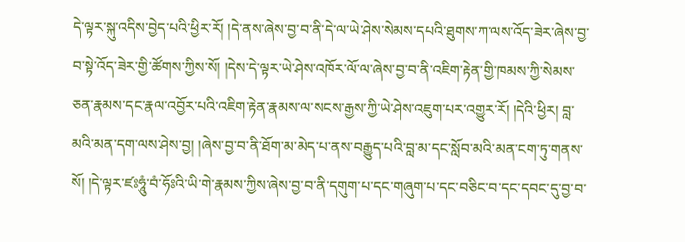དེ་ལྟར་སྐུ་འདིས་བྱེད་པའི་ཕྱིར་རོ། །དེ་ནས་ཞེས་བྱ་བ་ནི་དེ་ལ་ཡེ་ཤེས་སེམས་དཔའི་ཐུགས་ཀ་ལས་འོད་ཟེར་ཞེས་བྱ་བ་སྟེ་འོད་ཟེར་གྱི་ཚོགས་ཀྱིས་སོ། །དེས་དེ་ལྟར་ཡེ་ཤེས་འཁོར་ལོ་ལ་ཞེས་བྱ་བ་ནི་འཇིག་རྟེན་གྱི་ཁམས་ཀྱི་སེམས་ཅན་རྣམས་དང་རྣལ་འབྱོར་པའི་འཇིག་རྟེན་རྣམས་ལ་སངས་རྒྱས་ཀྱི་ཡེ་ཤེས་འཇུག་པར་འགྱུར་རོ། །དེའི་ཕྱིར། བླ་མའི་མན་དག་ལས་ཤེས་བྱ། །ཞེས་བྱ་བ་ནི་ཐོག་མ་མེད་པ་ནས་བརྒྱུད་པའི་བླ་མ་དང་སློབ་མའི་མན་ངག་ཏུ་གནས་སོ། །དེ་ལྟར་ཛཿཧཱུཾ་བཾ་ཧོཿའི་ཡི་གེ་རྣམས་ཀྱིས་ཞེས་བྱ་བ་ནི་དགུག་པ་དང་གཞུག་པ་དང་བཅིང་བ་དང་དབང་དུ་བྱ་བ་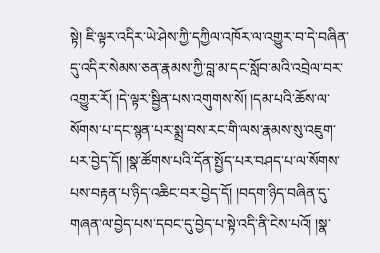སྟེ། ཇི་ལྟར་འདིར་ཡེ་ཤེས་ཀྱི་དཀྱིལ་འཁོར་ལ་འགྱུར་བ་དེ་བཞིན་དུ་འདིར་སེམས་ཅན་རྣམས་ཀྱི་བླ་མ་དང་སློབ་མའི་འབྲེལ་བར་འགྱུར་རོ། །དེ་ལྟར་སྦྱིན་པས་འགུགས་སོ། །དམ་པའི་ཆོས་ལ་སོགས་པ་དང་སྙན་པར་སྨྲ་བས་རང་གི་ལས་རྣམས་སུ་འཇུག་པར་བྱེད་དོ། །སྣ་ཚོགས་པའི་དོན་སྤྱོད་པར་བཤད་པ་ལ་སོགས་པས་བརྟན་པ་ཉིད་འཆིང་བར་བྱེད་དོ། །བདག་ཉིད་བཞིན་དུ་གཞན་ལ་བྱེད་པས་དབང་དུ་བྱེད་པ་སྟེ་འདི་ནི་ངེས་པའོ། །སྣ་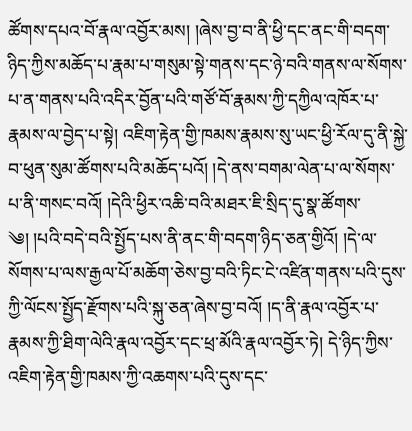ཚོགས་དཔའ་བོ་རྣལ་འབྱོར་མས། །ཞེས་བྱ་བ་ནི་ཕྱི་དང་ནང་གི་བདག་ཉིད་ཀྱིས་མཆོད་པ་རྣམ་པ་གསུམ་སྟེ་གནས་དང་ཉེ་བའི་གནས་ལ་སོགས་པ་ན་གནས་པའི་འདིར་བྱོན་པའི་གཙོ་བོ་རྣམས་ཀྱི་དཀྱིལ་འཁོར་པ་རྣམས་ལ་བྱེད་པ་སྟེ། འཇིག་རྟེན་གྱི་ཁམས་རྣམས་སུ་ཡང་ཕྱི་རོལ་དུ་ནི་སྐྱེ་བ་ཕུན་སུམ་ཚོགས་པའི་མཆོད་པའོ། །དེ་ནས་བགམ་ལེན་པ་ལ་སོགས་པ་ནི་གསང་བའོ། །དེའི་ཕྱིར་འཆི་བའི་མཐར་ཇི་སྲིད་དུ་སྣ་ཚོགས་
༄། །པའི་བདེ་བའི་སྤྱོད་པས་ནི་ནང་གི་བདག་ཉིད་ཅན་གྱིའོ། །དེ་ལ་སོགས་པ་ལས་རྒྱལ་པོ་མཆོག་ཅེས་བྱ་བའི་ཏིང་ངེ་འཛིན་གནས་པའི་དུས་ཀྱི་ལོངས་སྤྱོད་རྫོགས་པའི་སྐུ་ཅན་ཞེས་བྱ་བའོ། །ད་ནི་རྣལ་འབྱོར་པ་རྣམས་ཀྱི་ཐིག་ལེའི་རྣལ་འབྱོར་དང་ཕྲ་མོའི་རྣལ་འབྱོར་ཏེ། དེ་ཉིད་ཀྱིས་འཇིག་རྟེན་གྱི་ཁམས་ཀྱི་འཆགས་པའི་དུས་དང་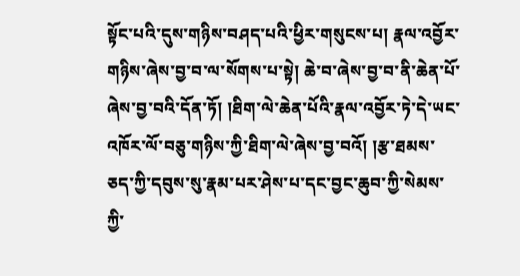སྟོང་པའི་དུས་གཉིས་བཤད་པའི་ཕྱིར་གསུངས་པ། རྣལ་འབྱོར་གཉིས་ཞེས་བྱ་བ་ལ་སོགས་པ་སྟེ། ཆེ་བ་ཞེས་བྱ་བ་ནི་ཆེན་པོ་ཞེས་བྱ་བའི་དོན་ཏོ། །ཐིག་ལེ་ཆེན་པོའི་རྣལ་འབྱོར་ཏེ་དེ་ཡང་འཁོར་ལོ་བཅུ་གཉིས་ཀྱི་ཐིག་ལེ་ཞེས་བྱ་བའོ། །རྩ་ཐམས་ཅད་ཀྱི་དབུས་སུ་རྣམ་པར་ཤེས་པ་དང་བྱང་ཆུབ་ཀྱི་སེམས་ཀྱི་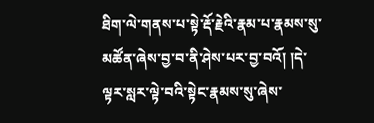ཐིག་ལེ་གནས་པ་སྟེ་རྡོ་རྗེའི་རྣམ་པ་རྣམས་སུ་མཚོན་ཞེས་བྱ་བ་ནི་ཤེས་པར་བྱ་བའོ། །དེ་ལྟར་སླར་ལྟེ་བའི་སྟེང་རྣམས་སུ་ཞེས་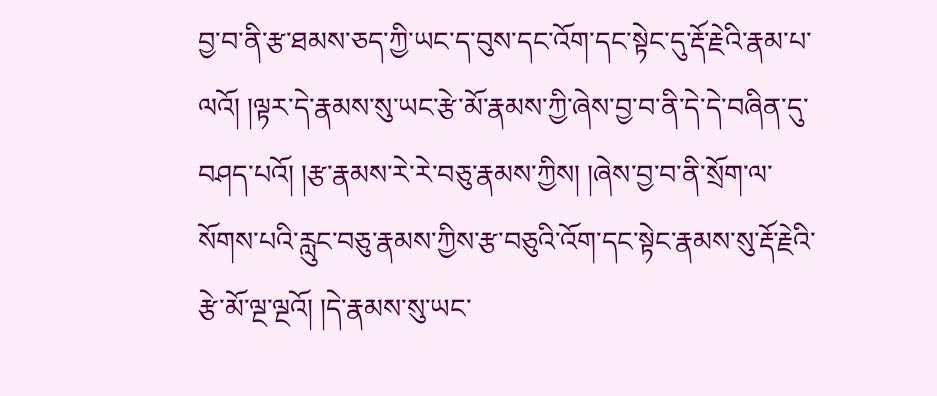བྱ་བ་ནི་རྩ་ཐམས་ཅད་ཀྱི་ཡང་ད་བུས་དང་འོག་དང་སྟེང་དུ་རྡོ་རྗེའི་རྣམ་པ་ལའོ། །ལྟར་དེ་རྣམས་སུ་ཡང་རྩེ་མོ་རྣམས་ཀྱི་ཞེས་བྱ་བ་ནི་དེ་དེ་བཞིན་དུ་བཤད་པའོ། །རྩ་རྣམས་རེ་རེ་བཅུ་རྣམས་ཀྱིས། །ཞེས་བྱ་བ་ནི་སྲོག་ལ་སོགས་པའི་རླུང་བཅུ་རྣམས་ཀྱིས་རྩ་བཅུའི་འོག་དང་སྟེང་རྣམས་སུ་རྡོ་རྗེའི་རྩེ་མོ་ལྔ་ལྔའོ། །དེ་རྣམས་སུ་ཡང་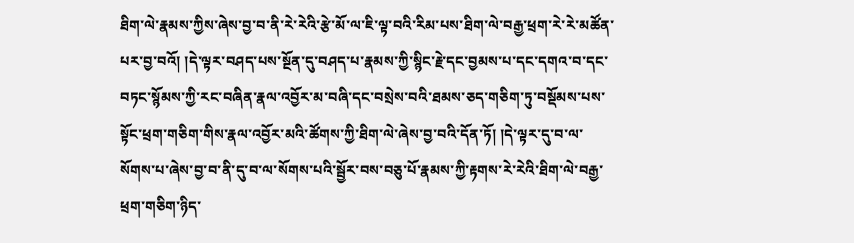ཐིག་ལེ་རྣམས་ཀྱིས་ཞེས་བྱ་བ་ནི་རེ་རེའི་རྩེ་མོ་ལ་ཇི་ལྟ་བའི་རིམ་པས་ཐིག་ལེ་བརྒྱ་ཕྲག་རེ་རེ་མཚོན་པར་བྱ་བའོ། །དེ་ལྟར་བཤད་པས་སྔོན་དུ་བཤད་པ་རྣམས་ཀྱི་སྙིང་རྗེ་དང་བྱམས་པ་དང་དགའ་བ་དང་བཏང་སྙོམས་ཀྱི་རང་བཞིན་རྣལ་འབྱོར་མ་བཞི་དང་བསྲེས་བའི་ཐམས་ཅད་གཅིག་ཏུ་བསྡོམས་པས་སྟོང་ཕྲག་གཅིག་གིས་རྣལ་འབྱོར་མའི་ཚོགས་ཀྱི་ཐིག་ལེ་ཞེས་བྱ་བའི་དོན་ཏོ། །དེ་ལྟར་དུ་བ་ལ་སོགས་པ་ཞེས་བྱ་བ་ནི་དུ་བ་ལ་སོགས་པའི་སྦྱོར་བས་བཅུ་པོ་རྣམས་ཀྱི་རྟགས་རེ་རེའི་ཐིག་ལེ་བརྒྱ་ཕྲག་གཅིག་ཉིད་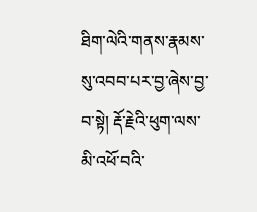ཐིག་ལེའི་གནས་རྣམས་སུ་འབབ་པར་བྱ་ཞེས་བྱ་བ་སྟེ། རྡོ་རྗེའི་ཕུག་ལས་མི་འཕོ་བའི་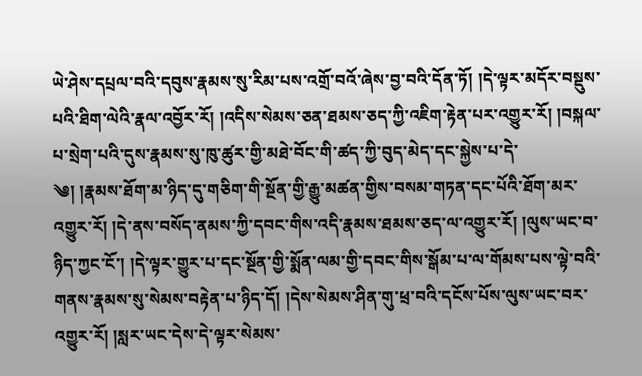ཡེ་ཤེས་དཔྲལ་བའི་དབུས་རྣམས་སུ་རིམ་པས་འགྲོ་བའོ་ཞེས་བྱ་བའི་དོན་ཏོ། །དེ་ལྟར་མདོར་བསྡུས་པའི་ཐིག་ལེའི་རྣལ་འབྱོར་རོ། །འདིས་སེམས་ཅན་ཐམས་ཅད་ཀྱི་འཇིག་རྟེན་པར་འགྱུར་རོ། །བསྐལ་པ་སྲེག་པའི་དུས་རྣམས་སུ་ཁུ་ཚུར་གྱི་མཐེ་བོང་གི་ཚད་ཀྱི་བུད་མེད་དང་སྐྱེས་པ་དེ་
༄། །རྣམས་ཐོག་མ་ཉིད་དུ་གཅིག་གི་སྔོན་གྱི་རྒྱུ་མཚན་གྱིས་བསམ་གཏན་དང་པོའི་ཐོག་མར་འགྱུར་རོ། །དེ་ནས་བསོད་ནམས་ཀྱི་དབང་གིས་འདི་རྣམས་ཐམས་ཅད་ལ་འགྱུར་རོ། །ལུས་ཡང་བ་ཉིད་ཀྱང་ངོ་། །དེ་ལྟར་གྱུར་པ་དང་སྔོན་གྱི་སྨོན་ལམ་གྱི་དབང་གིས་སྒོམ་པ་ལ་གོམས་པས་ལྟེ་བའི་གནས་རྣམས་སུ་སེམས་བརྟེན་པ་ཉིད་དོ། །དེས་སེམས་ཤིན་གུ་ཕྲ་བའི་དངོས་པོས་ལུས་ཡང་བར་འགྱུར་རོ། །སླར་ཡང་དེས་དེ་ལྟར་སེམས་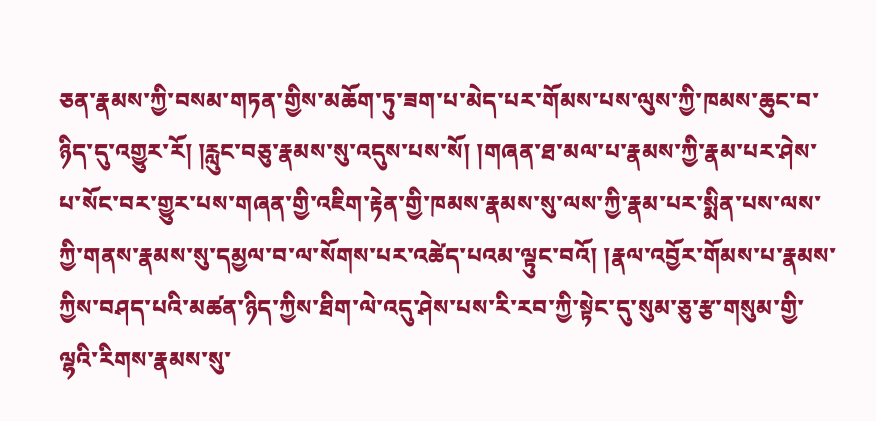ཅན་རྣམས་ཀྱི་བསམ་གཏན་གྱིས་མཆོག་ཏུ་ཟག་པ་མེད་པར་གོམས་པས་ལུས་ཀྱི་ཁམས་ཆུང་བ་ཉིད་དུ་འགྱུར་རོ། །རླུང་བཅུ་རྣམས་སུ་འདུས་པས་སོ། །གཞན་ཐ་མལ་པ་རྣམས་ཀྱི་རྣམ་པར་ཤེས་པ་སོང་བར་གྱུར་པས་གཞན་གྱི་འཇིག་རྟེན་གྱི་ཁམས་རྣམས་སུ་ལས་ཀྱི་རྣམ་པར་སྨིན་པས་ལས་ཀྱི་གནས་རྣམས་སུ་དམྱལ་བ་ལ་སོགས་པར་འཚེད་པའམ་ལྟུང་བའོ། །རྣལ་འབྱོར་གོམས་པ་རྣམས་ཀྱིས་བཤད་པའི་མཚན་ཉིད་ཀྱིས་ཐིག་ལེ་འདུ་ཤེས་པས་རི་རབ་ཀྱི་སྟེང་དུ་སུམ་ཅུ་རྩ་གསུམ་གྱི་ལྷའི་རིགས་རྣམས་སུ་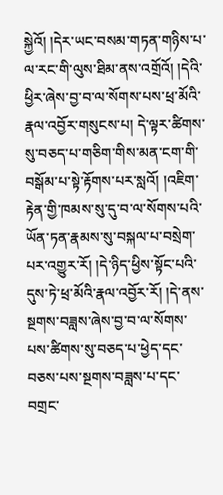སྐྱེའོ། །དེར་ཡང་བསམ་གཏན་གཉིས་པ་ལ་རང་གི་ལུས་ཐིམ་ནས་འགྲོའོ། །དེའི་ཕྱིར་ཞེས་བྱ་བ་ལ་སོགས་པས་ཕྲ་མོའི་རྣལ་འབྱོར་གསུངས་པ། དེ་ལྟར་ཚིགས་སུ་བཅད་པ་གཅིག་གིས་མན་ངག་གི་བསྒོམ་པ་སྟེ་རྟོགས་པར་སླའོ། །འཇིག་རྟེན་གྱི་ཁམས་སུ་དུ་བ་ལ་སོགས་པའི་ཡོན་ཏན་རྣམས་སུ་བསྐལ་པ་བསྲེག་པར་འགྱུར་རོ། །དེ་ཉིད་ཕྱིས་སྟོང་པའི་དུས་ཏེ་ཕྲ་མོའི་རྣལ་འབྱོར་རོ། །དེ་ནས་སྔགས་བཟླས་ཞེས་བྱ་བ་ལ་སོགས་པས་ཚིགས་སུ་བཅད་པ་ཕྱེད་དང་བཅས་པས་སྔགས་བཟླས་པ་དང་བགྲང་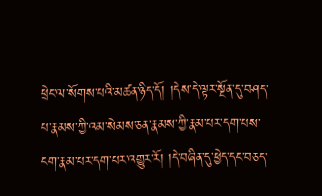ཕྲེང་ལ་སོགས་པའི་མཚན་ཉིད་དོ། །དེས་དེ་ལྟར་སྔོན་དུ་བཤད་པ་རྣམས་ཀྱི་འམ་སེམས་ཅན་རྣམས་ཀྱི་རྣམ་པར་དག་པས་ངག་རྣམ་པར་དག་པར་འགྱུར་རོ། །དེ་བཞིན་དུ་ཕྱེད་དང་བཅད་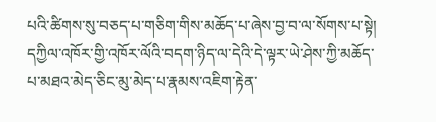པའི་ཚིགས་སུ་བཅད་པ་གཅིག་གིས་མཆོད་པ་ཞེས་བྱ་བ་ལ་སོགས་པ་སྟེ། དཀྱིལ་འཁོར་གྱི་འཁོར་ལོའི་བདག་ཉིད་ལ་དེའི་དེ་ལྟར་ཡེ་ཤེས་ཀྱི་མཆོད་པ་མཐའ་མེད་ཅིང་མུ་མེད་པ་རྣམས་འཇིག་རྟེན་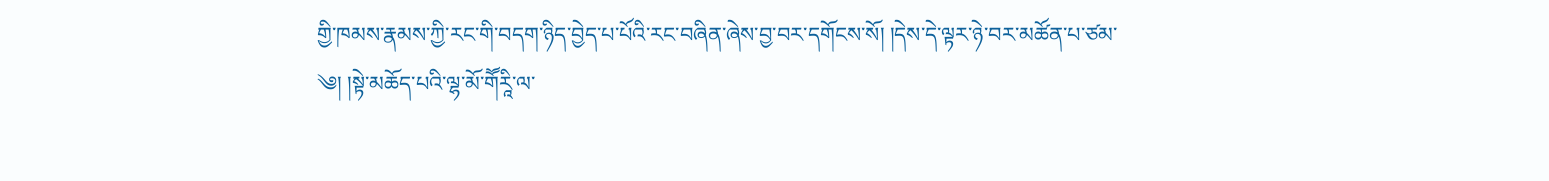གྱི་ཁམས་རྣམས་ཀྱི་རང་གི་བདག་ཉིད་བྱེད་པ་པོའི་རང་བཞིན་ཞེས་བྱ་བར་དགོངས་སོ། །དེས་དེ་ལྟར་ཉེ་བར་མཚོན་པ་ཙམ་
༄། །སྟེ་མཆོད་པའི་ལྷ་མོ་གཽརཱི་ལ་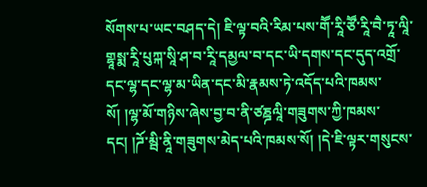སོགས་པ་ཡང་བཤད་དེ། ཇི་ལྟ་བའི་རིམ་པས་གཽ་རཱི་ཙཽ་རཱི་བཻ་ཏཱ་ལཱི་གྷཱསྨ་རཱི་པུཀྐ་སཱི་ཤ་བ་རཱི་དམྱལ་བ་དང་ཡི་དགས་དང་དུད་འགྲོ་དང་ལྷ་དང་ལྷ་མ་ཡིན་དང་མི་རྣམས་ཏེ་འདོད་པའི་ཁམས་སོ། །ལྷ་མོ་གཉིས་ཞེས་བྱ་བ་ནི་ཙཎྜལཱི་གཟུགས་ཀྱི་ཁམས་དང། །ཌོ་མྦི་ནཱི་གཟུགས་མེད་པའི་ཁམས་སོ། །དེ་ཇི་ལྟར་གསུངས་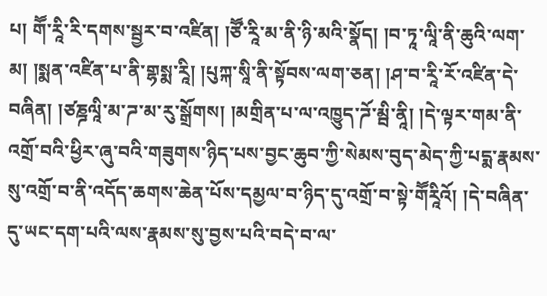པ། གཽ་རཱི་རི་དགས་སྦྱར་བ་འཛིན། །ཙཽ་རཱི་མ་ནི་ཉི་མའི་སྣོད། །བ་ཏཱ་ལཱི་ནི་ཆུའི་ལག་མ། །སྨན་འཛིན་པ་ནི་གྷསྨ་རཱི། །པུཀྐ་སཱི་ནི་སྟོབས་ལག་ཅན། །ཤ་བ་རཱི་རོ་འཛིན་དེ་བཞིན། །ཙཎྜལཱི་མ་ཌ་མ་རུ་སྒྲོགས། །མགྲིན་པ་ལ་འཁྱུད་ཌོ་མྦི་ནཱི། །དེ་ལྟར་གམ་ནི་འགྲོ་བའི་ཕྱིར་ཞུ་བའི་གཟུགས་ཉིད་པས་བྱང་ཆུབ་ཀྱི་སེམས་བུད་མེད་ཀྱི་པདྨ་རྣམས་སུ་འགྲོ་བ་ནི་འདོད་ཆགས་ཆེན་པོས་དམྱལ་བ་ཉིད་དུ་འགྲོ་བ་སྟེ་གཽརཱིའོ། །དེ་བཞིན་དུ་ཡང་དག་པའི་ལས་རྣམས་སུ་བྱས་པའི་བདེ་བ་ལ་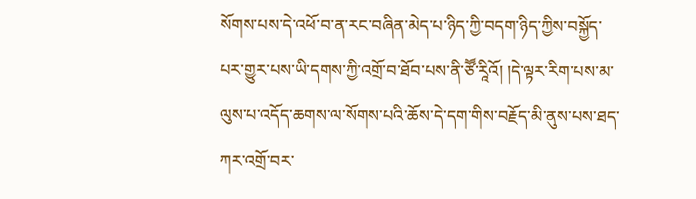སོགས་པས་དེ་འཕོ་བ་ན་རང་བཞིན་མེད་པ་ཉིད་ཀྱི་བདག་ཉིད་ཀྱིས་བསྐྱོད་པར་གྱུར་པས་ཡི་དགས་ཀྱི་འགྲོ་བ་ཐོབ་པས་ནི་ཙཽ་རཱིའོ། །དེ་ལྟར་རིག་པས་མ་ལུས་པ་འདོད་ཆགས་ལ་སོགས་པའི་ཆོས་དེ་དག་གིས་བརྗོད་མི་ནུས་པས་ཐད་ཀར་འགྲོ་བར་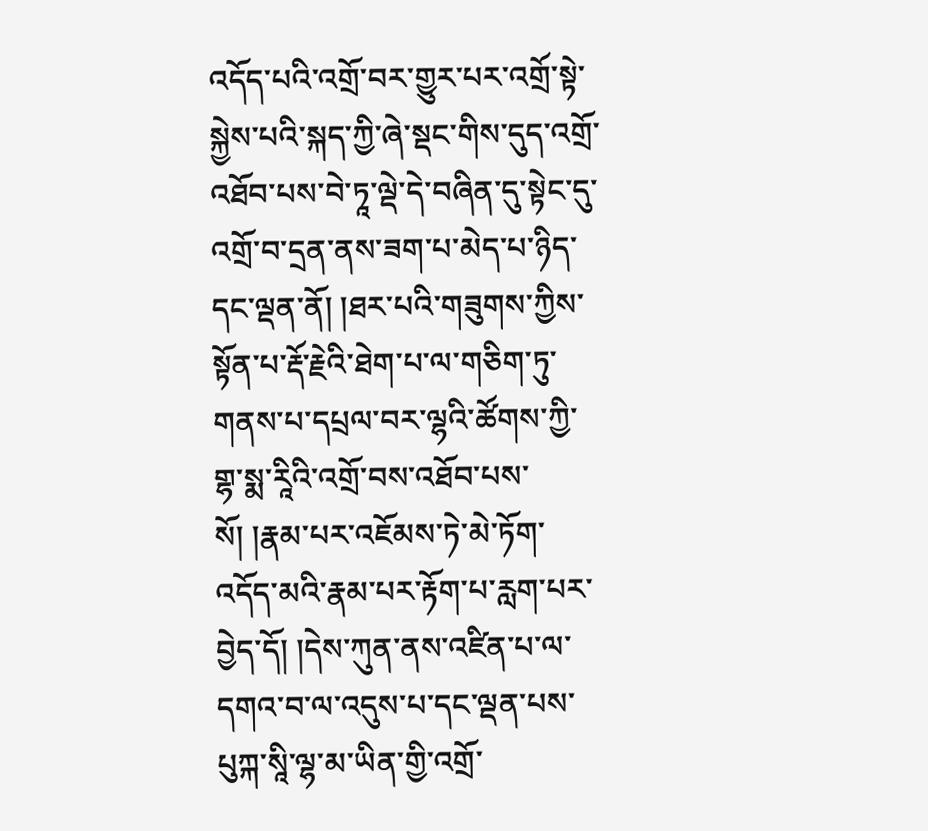འདོད་པའི་འགྲོ་བར་གྱུར་པར་འགྲོ་སྟེ་སྐྱེས་པའི་སྐད་ཀྱི་ཞེ་སྡང་གིས་དུད་འགྲོ་འཐོབ་པས་བེ་ཏཱ་ལྡེ་དེ་བཞིན་དུ་སྟེང་དུ་འགྲོ་བ་དྲན་ནས་ཟག་པ་མེད་པ་ཉིད་དང་ལྡན་ནོ། །ཐར་པའི་གཟུགས་ཀྱིས་སྟོན་པ་རྡོ་རྗེའི་ཐེག་པ་ལ་གཅིག་ཏུ་གནས་པ་དཔྲལ་བར་ལྷའི་ཚོགས་ཀྱི་གྷ་སྨ་རཱིའི་འགྲོ་བས་འཐོབ་པས་སོ། །རྣམ་པར་འཇོམས་ཏེ་མེ་ཏོག་འདོད་མའི་རྣམ་པར་རྟོག་པ་རླག་པར་བྱེད་དོ། །དེས་ཀུན་ནས་འཛིན་པ་ལ་དགའ་བ་ལ་འདུས་པ་དང་ལྡན་པས་པུཀྐ་སཱི་ལྷ་མ་ཡིན་གྱི་འགྲོ་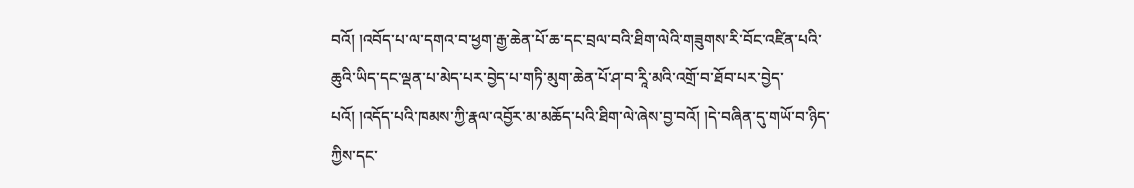བའོ། །འབོད་པ་ལ་དགའ་བ་ཕྱག་རྒྱ་ཆེན་པོ་ཆ་དང་བྲལ་བའི་ཐིག་ལེའི་གཟུགས་རི་བོང་འཛིན་པའི་ཆུའི་ཡིད་དང་ལྡན་པ་མེད་པར་བྱེད་པ་གཏི་མུག་ཆེན་པོ་ཤ་བ་རཱི་མའི་འགྲོ་བ་ཐོབ་པར་བྱེད་པའོ། །འདོད་པའི་ཁམས་ཀྱི་རྣལ་འབྱོར་མ་མཆོད་པའི་ཐིག་ལེ་ཞེས་བྱ་བའོ། །དེ་བཞིན་དུ་གཡོ་བ་ཉིད་ཀྱིས་དང་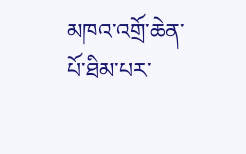མཁའ་འགྲོ་ཆེན་པོ་ཐིམ་པར་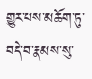གྱུར་པས་མཆོག་ཏུ་བདེ་བ་རྣམས་སུ་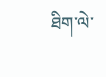ཐིག་ལེ་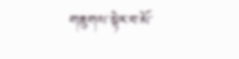གཟུགས་སྟེར་བ་མོ་